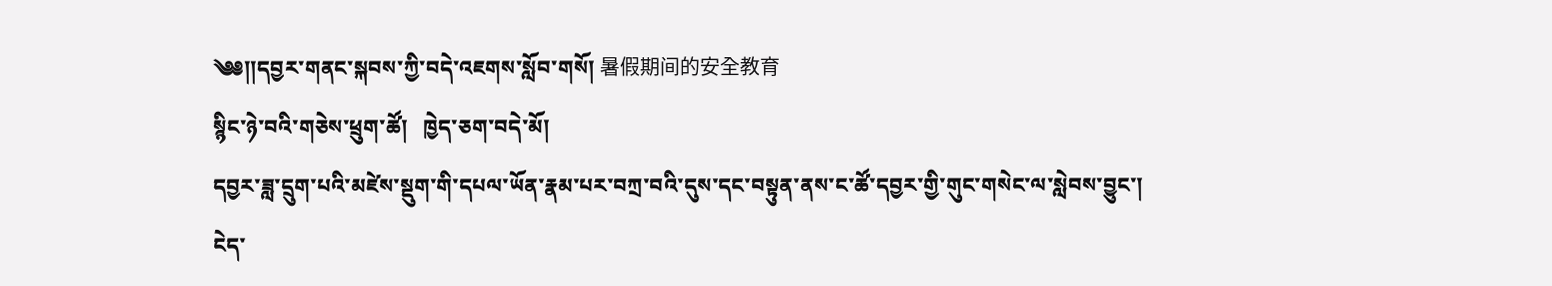༄༅།།དབྱར་གནང་སྐབས་ཀྱི་བདེ་འཇགས་སློབ་གསོ། 暑假期间的安全教育
སྙིང་ཉེ་བའི་གཅེས་ཕྲུག་ཚོ།   ཁྱེད་ཅག་བདེ་མོ།
དབྱར་ཟླ་དྲུག་པའི་མཛེས་སྡུག་གི་དཔལ་ཡོན་རྣམ་པར་བཀྲ་བའི་དུས་དང་བསྟུན་ནས་ང་ཚོ་དབྱར་གྱི་གུང་གསེང་ལ་སླེབས་བྱུང་།
ངེད་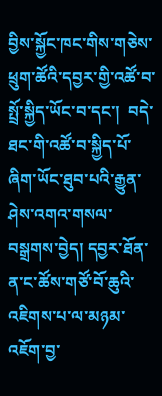བྱིས་སྐྱོང་ཁང་གིས་གཅེས་ཕྲུག་ཚོའི་དབྱར་གྱི་འཚོ་བ་སྤྲོ་སྐྱིད་ཡོང་བ་དང་།  བདེ་ཐང་གི་འཚོ་བ་སྐྱིད་པོ་ཞིག་ཡོང་ཐུབ་པའི་རྒྱུན་ཤེས་འགའ་གསལ་བསྒྲགས་བྱེད། དབྱར་ཐོན་ན་ང་ཚོས་གཙོ་བོ་ཆུའི་འཇིགས་པ་ལ་མཉམ་འཇོག་བྱ་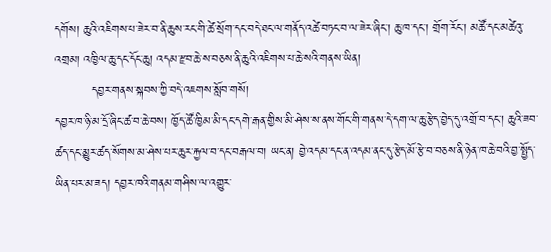དགོས། ཆུའི་འཇིགས་པ་ཟེར་བ་ནི་ཆུས་རང་གི་ཚེ་སྲོག་དང་བདེ་ཐང་ལ་གནོད་འཚེ་བཏང་བ་ལ་ཟེར་ཞིང་། ཆུ་ཁ་དང་། གྲོག་རོང་། མཚོ་དང་མཚེའུ་འགྲམ། འཁྱིལ་ཆུ་དང་དོང་ཆུ། འདམ་རྫབ་ཆེ་ས་བཅས་ནི་ཆུའི་འཇིགས་པ་ཆེ་སའི་གནས་ཡིན།
         དབྱར་གནས་སྐབས་ཀྱི་བདེ་འཇགས་སློབ་གསོ།
དབྱར་ཁ་ཉི་མ་དྲོ་ཞིང་ཚ་བ་ཆེ་བས། ཁྱོད་ཚོ་ཁྱིམ་མི་དང་དགེ་རྒན་གྱིས་མི་ཤེས་ས་ནས་གོང་གི་གནས་དེ་དག་ལ་ཆུ་རྩེད་བྱེད་དུ་འགྲོ་བ་དང་། ཆུའི་ཟབ་ཚད་དང་མྱུར་ཚད་སོགས་མ་ཤེས་པར་ཆུར་རྐྱལ་བ་དང་བརྒལ་བ། ཡང་ན། བྱེ་འདམ་དང་ན་འདམ་ནང་དུ་རྩེད་མོ་རྩེ་བ་བཅས་ནི་ཉེན་ཁ་ཆེ་བའི་བྱ་སྤྱོད་ཡིན་པར་མ་ཟད། དབྱར་ཁའི་གནམ་གཤིས་ལ་འགྱུར་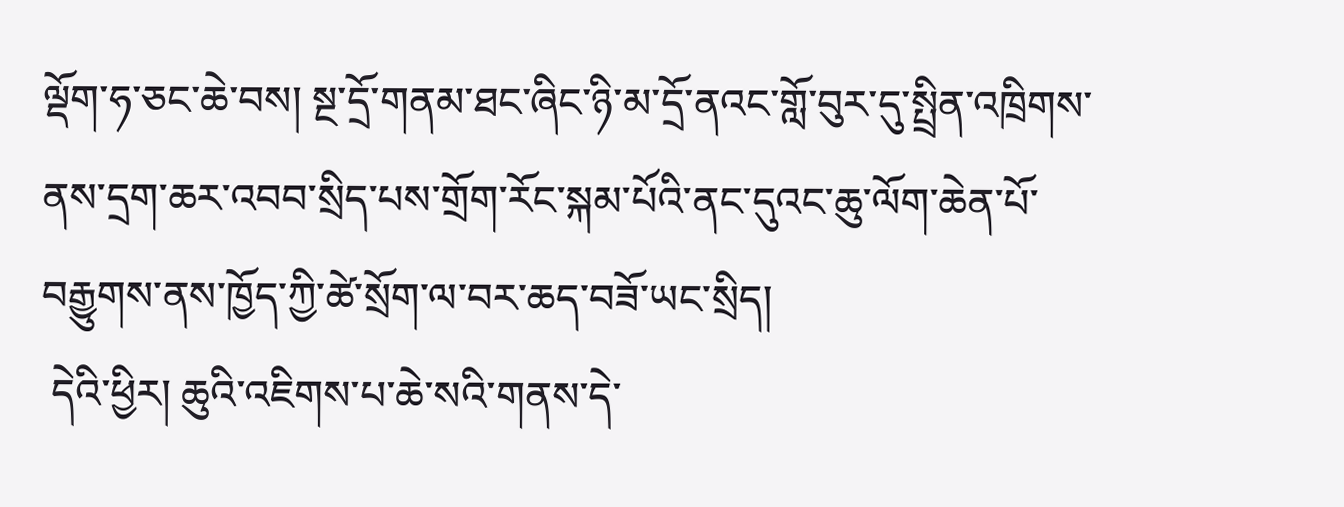ལྡོག་ཧ་ཅང་ཆེ་བས། སྔ་དྲོ་གནམ་ཐང་ཞིང་ཉི་མ་དྲོ་ནའང་གློ་བུར་དུ་སྤྲིན་འཁྲིགས་ནས་དྲག་ཆར་འབབ་སྲིད་པས་གྲོག་རོང་སྐམ་པོའི་ནང་དུའང་ཆུ་ལོག་ཆེན་པོ་བརྒྱུགས་ནས་ཁྱོད་ཀྱི་ཚེ་སྲོག་ལ་བར་ཆད་བཟོ་ཡང་སྲིད།
 དེའི་ཕྱིར། ཆུའི་འཇིགས་པ་ཆེ་སའི་གནས་དེ་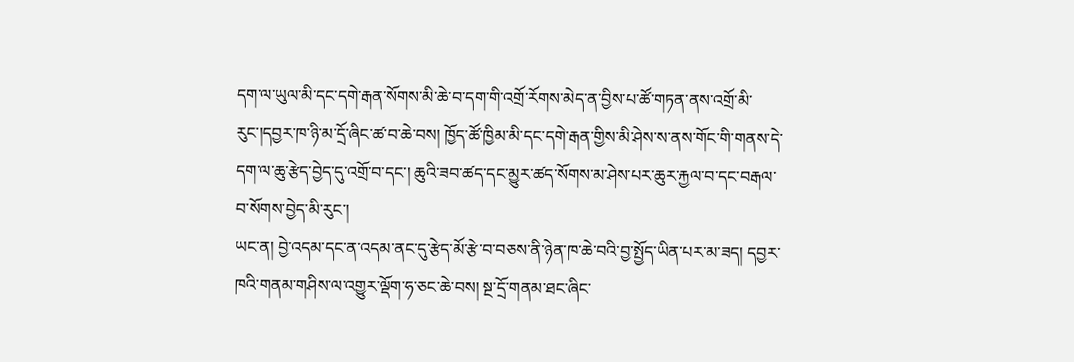དག་ལ་ཡུལ་མི་དང་དགེ་རྒན་སོགས་མི་ཆེ་བ་དག་གི་འགྲོ་རོགས་མེད་ན་བྱིས་པ་ཚོ་གཏན་ནས་འགྲོ་མི་རུང་།དབྱར་ཁ་ཉི་མ་དྲོ་ཞིང་ཚ་བ་ཆེ་བས། ཁྱོད་ཚོ་ཁྱིམ་མི་དང་དགེ་རྒན་གྱིས་མི་ཤེས་ས་ནས་གོང་གི་གནས་དེ་དག་ལ་ཆུ་རྩེད་བྱེད་དུ་འགྲོ་བ་དང་། ཆུའི་ཟབ་ཚད་དང་མྱུར་ཚད་སོགས་མ་ཤེས་པར་ཆུར་རྐྱལ་བ་དང་བརྒལ་བ་སོགས་བྱེད་མི་རུང་།
ཡང་ན། བྱེ་འདམ་དང་ན་འདམ་ནང་དུ་རྩེད་མོ་རྩེ་བ་བཅས་ནི་ཉེན་ཁ་ཆེ་བའི་བྱ་སྤྱོད་ཡིན་པར་མ་ཟད། དབྱར་ཁའི་གནམ་གཤིས་ལ་འགྱུར་ལྡོག་ཧ་ཅང་ཆེ་བས། སྔ་དྲོ་གནམ་ཐང་ཞིང་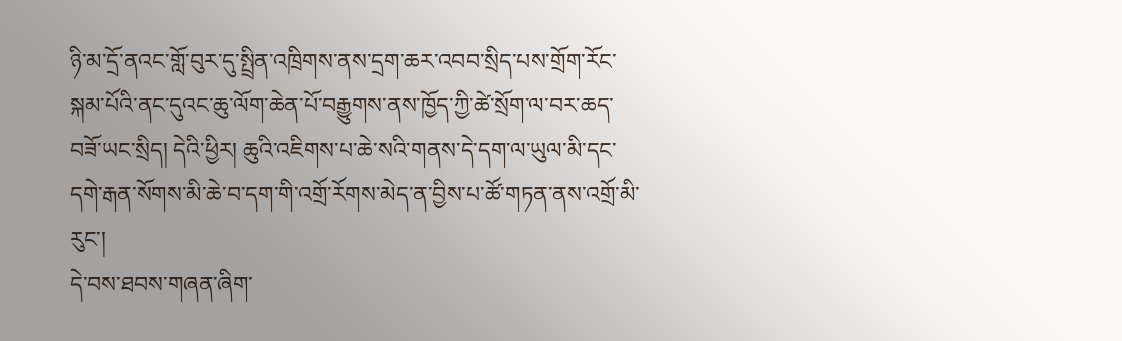ཉི་མ་དྲོ་ནའང་གློ་བུར་དུ་སྤྲིན་འཁྲིགས་ནས་དྲག་ཆར་འབབ་སྲིད་པས་གྲོག་རོང་སྐམ་པོའི་ནང་དུའང་ཆུ་ལོག་ཆེན་པོ་བརྒྱུགས་ནས་ཁྱོད་ཀྱི་ཚེ་སྲོག་ལ་བར་ཆད་བཟོ་ཡང་སྲིད། དེའི་ཕྱིར། ཆུའི་འཇིགས་པ་ཆེ་སའི་གནས་དེ་དག་ལ་ཡུལ་མི་དང་དགེ་རྒན་སོགས་མི་ཆེ་བ་དག་གི་འགྲོ་རོགས་མེད་ན་བྱིས་པ་ཚོ་གཏན་ནས་འགྲོ་མི་རུང་།
དེ་བས་ཐབས་གཞན་ཞིག་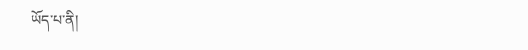ཡོད་པ་ནི།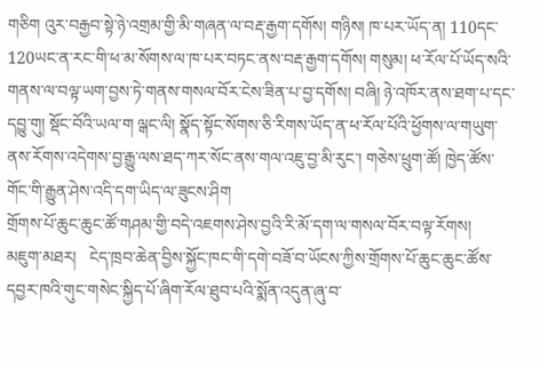གཅིག འུར་བརྒྱབ་སྟེ་ཉེ་འགྲམ་གྱི་མི་གཞན་ལ་བརྡ་རྒྱག་དགོས། གཉིས། ཁ་པར་ཡོད་ན། 110དང་120ཡང་ན་རང་གི་ཕ་མ་སོགས་ལ་ཁ་པར་བཏང་ནས་བརྡ་རྒྱག་དགོས། གསུམ། ཕ་རོལ་པོ་ཡོད་སའི་གནས་ལ་བལྟ་ཡག་བྱས་ཏེ་གནས་གསལ་བོར་ངེས་ཟིན་པ་བྱ་དགོས། བཞི། ཉེ་འཁོར་ནས་ཐག་པ་དང་དབྱུ་གུ། སྡོང་བོའི་ཡལ་ག ལྒང་ལི། སྣོད་སྟོང་སོགས་ཅི་རིགས་ཡོད་ན་ཕ་རོལ་པོའི་ཕྱོགས་ལ་གཡུག་ནས་རོགས་འདེགས་བྱ་རྒྱུ་ལས་ཐད་ཀར་སོང་ནས་གལ་འཇུ་བྱ་མི་རུང་། གཅེས་ཕྲུག་ཚོ། ཁྱེད་ཚོས་གོང་གི་རྒྱུན་ཤེས་འདི་དག་ཡིད་ལ་ཟུངས་ཤིག
གྲོགས་པོ་ཆུང་ཆུང་ཚོ་གཤམ་གྱི་བདེ་འཇགས་ཤེས་བྱའི་རི་མོ་དག་ལ་གསལ་བོར་བལྟ་རོགས།
མཇུག་མཐར།   ངེད་ཁྲབ་ཆེན་བྱིས་སྐྱོང་ཁང་གི་དགེ་བཟོ་བ་ཡོངས་ཀྱིས་གྲོགས་པོ་ཆུང་ཆུང་ཚོས་དབྱར་ཁའི་གུང་གསེང་སྐྱིད་པོ་ཞིག་རོལ་ཐུབ་པའི་སྨོན་འདུན་ཞུ་བ་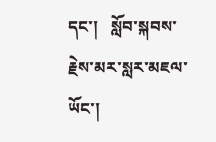དང་།   སློབ་སྐབས་རྗེས་མར་སླར་མཇལ་ཡོང་།